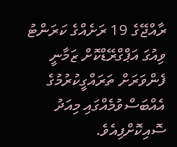ރާއްޖޭގެ 19 ރަށެއްގެ ކަރަންޓު ވިއުގަ އަޕްގްރޭޑްކޮށް ޒަމާނީ ފެންވަރަށް ތަރައްގީކުރުމުގެ އެއްބަސްވުމެއްގައި މިއަދު ސޮއިކޮށްފިއެވެ.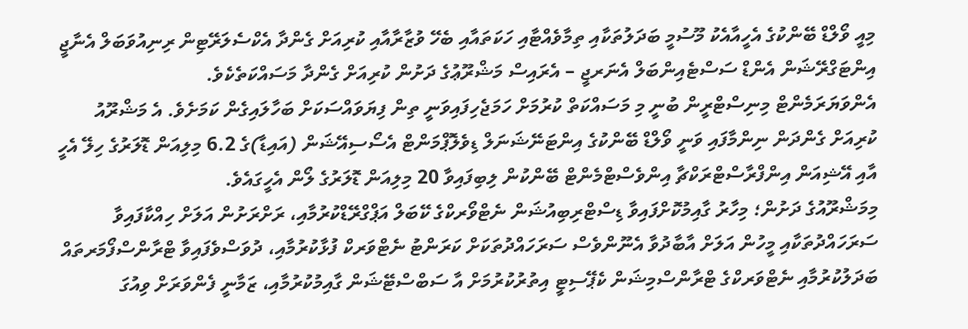މިއީ ވޯލްޑް ބޭންކުގެ އެހީއާއެކު މޫސުމީ ބަދަލުތަކާއި ތިމާވެއްޓާއި ހަކަތައާއި ބެހޭ ވުޒާރާއާއި ކުރިއަށް ގެންދާ އެކްސެލަރޭޓިން ރިނިއުވަބަލް އެނާޖީ އިންޓަގްރޭޝަން އެންޑް ސަސްޓެއިންބަލް އެނަރޖީ – އެރައިސް މަޝްރޫޢުގެ ދަށުން ކުރިއަށް ގެންދާ މަސައްކަތެކެވެ.
އެންވަޔަރަމެންޓް މިނިސްޓްރީން ބުނީ މި މަސައްކަތް ކުރުމަށް ހަމަޖެހިފައިވަނީ ތިން ފިޔަވައްސަކަށް ބަހާލައިގެން ކަމަށެވެ. އެ މަޝްރޫއު ކުރިއަށް ގެންދަން ނިންމާފައި ވަނީ ވޯލްޑް ބޭންކުގެ އިންޓަނޭޝަނަލް ޑިވެލޮޕްމަންޓް އެސޯސިއޭޝަން (އައިޑާ)ގެ 6.2 މިލިއަން ޑޮލަރުގެ ހިލޭ އެހީ އާއި އޭޝިއަން އިންފްރާސްޓްރަކްޗާ އިންވެސްޓްމެންޓް ބޭންކުން ލިބިފައިވާ 20 މިލިއަން ޑޮލަރުގެ ލޯން އެހީގައެވެ.
މިމަޝްރޫއުގެ ދަށުން؛ މިހާރު ގާއިމުކޮށްފައިވާ ޑިސްޓްރިބިއުޝަން ނެޓްވޯރކްގެ ކޭބަލް އަޕްގްރޭޑްކުރުމާއި، ރަށްރަށުން އަލަށް ހިއްކާފައިވާ ސަރަހައްދުތަކާއި މީހުން އަލަށް އާބާދުވާ އެނޫންވެސް ސަރަހައްދުތަކަށް ކަރަންޓު ނެޓްވަރކް ފުޅާކުރުމާއި، ދުވަސްވެފައިވާ ޓްރާންސްފޯމަރތައް ބަދަލުކުރުމާއި ނެޓްވަރކްގެ ޓްރާންސްމިޝަން ކެޕޭސިޓީ އިތުރުކުރުމަށް އާ ސަބްސްޓޭޝަން ގާއިމުކުރުމާއި، ޒަމާނީ ފެންވަރަށް ވިއުގަ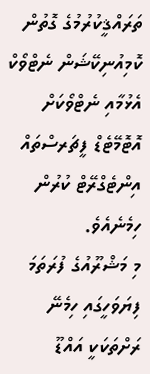ތަރައްޤީކުރުމުގެ ގޮތުން ކޮމިއުނިކޭޝަން ނެޓްވޯކް އެޅުމާއި ނެޓްވޯކަށް އޮޓޮމޭޓެޑް ފީޗަރސްތައް އިންޓެގްރޭޓް ކުރުން ހިމެނެއެވެ.
މި މަޝްރޫއުގެ ފުރަތަމަ ފިޔަވަހީގައި ހިމެނޭ ރަށްތަކަކީ އައްޑޫ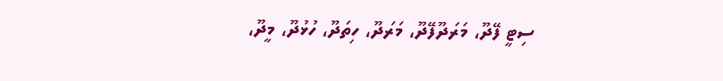ސިޓީ ފޭދޫ، މަރަދޫފޭދޫ، މަރަދޫ، ހިތަދޫ، ހުޅުދޫ، މީދޫ،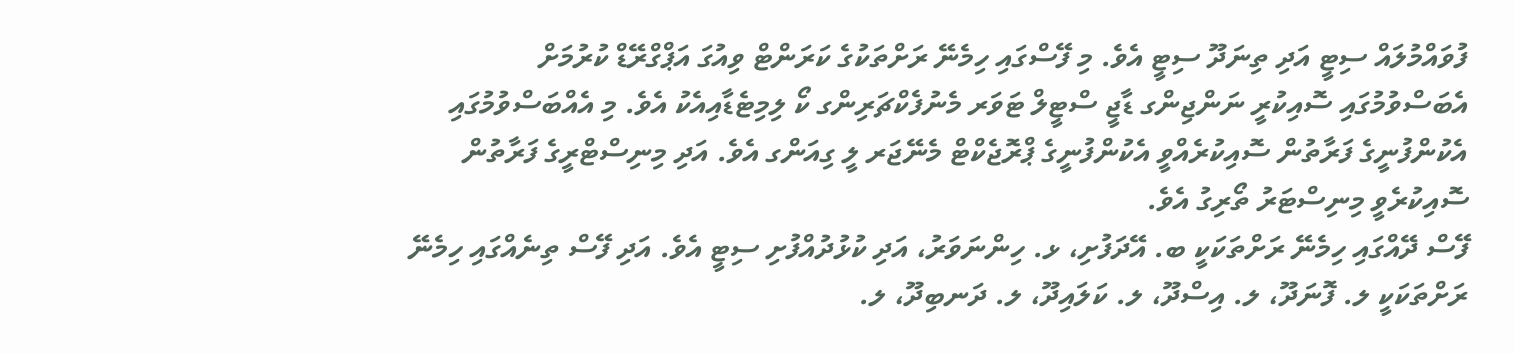ފުވައްމުލައް ސިޓީ އަދި ތިނަދޫ ސިޓީ އެވެ. މި ފޭސްގައި ހިމެނޭ ރަށްތަކުގެ ކަރަންޓް ވިއުގަ އަޕްގްރޭޑް ކުރުމަށް އެބަސްވުމުގައި ސޮއިކުރީ ނަންޖިންގ ޑާޖީ ސްޓީލް ޓަވަރ މެނުފެކްޗަރިންގ ކޯ ލިމިޓެޑާއިއެކު އެވެ. މި އެއްބަސްވުމުގައި އެކުންފުނީގެ ފަރާތުން ސޮއިކުރެއްވީ އެކުންފުނީގެ ޕްރޮޖެކްޓް މެނޭޖަރ ލީ ގިއަންގ އެވެ. އަދި މިނިސްޓްރީގެ ފަރާތުން ސޮއިކުރެވީ މިނިސްޓަރު ތޯރިގު އެވެ.
ފޭސް ދޭއްގައި ހިމެނޭ ރަށްތަކަކީ ބ. އޭދަފުށި، ޅ. ހިންނަވަރު، އަދި ކުޅުދުއްފުށި ސިޓީ އެވެ. އަދި ފޭސް ތިނެއްގައި ހިމެނޭ ރަށްތަކަކީ ލ. ފޮނަދޫ، ލ. އިސްދޫ، ލ. ކަލައިދޫ، ލ. ދަނބިދޫ، ލ.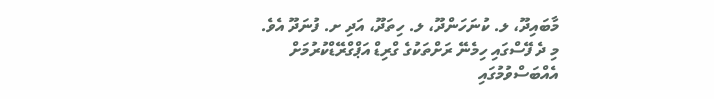މާބައިދޫ، ލ. ކުނަހަންދޫ، ލ. ހިތަދޫ، އަދި ށ. ފުނަދޫ އެވެ.
މި ދެ ފޭސްގައި ހިމެނޭ ރަށްތަކުގެ ގްރިޑް އަޕްގްރޭޑްކުރުމަށް އެއްބަސްވުމުގައި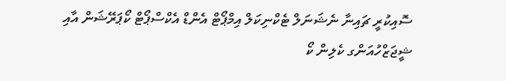ސޮއިކުރީ ޗައިނާ ނެޝަނަލް ޓެކްނިކަލް އިމްޕޯޓް އެންޑް އެކްސްޕޯޓް ކޯޕަރޭޝަން އާއި ޝީޖަޒްހުއަންގ ކެލިން ކޯ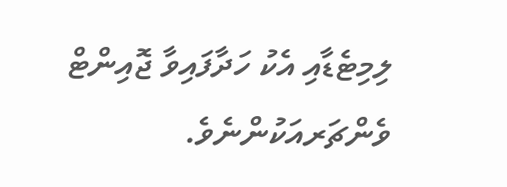ލިމިޓެޑާއި އެކު ހަދާފައިވާ ޖޮއިންޓް ވެންޗަރއަކުންނެވެ.